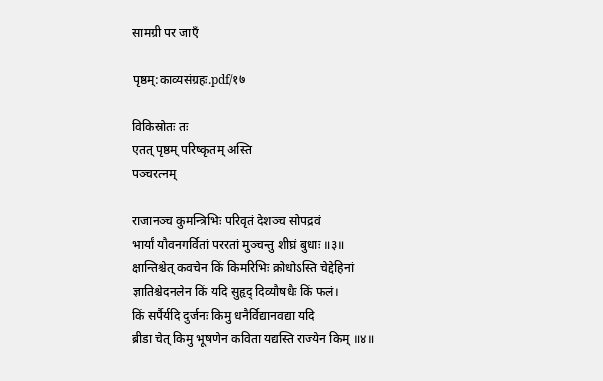सामग्री पर जाएँ

पृष्ठम्:काव्यसंग्रहः.pdf/१७

विकिस्रोतः तः
एतत् पृष्ठम् परिष्कृतम् अस्ति
पञ्चरत्नम्

राजानञ्च कुमन्त्रिभिः परिवृतं देशञ्च सोपद्रवं
भार्यां यौवनगर्वितां पररतां मुञ्चन्तु शीघ्रं बुधाः ॥३॥
क्षान्तिश्चेत् कवचेन किं किमरिभिः क्रोधोऽस्ति चेद्देहिनां
ज्ञातिश्चेदनलेन किं यदि सुहृद् दिव्यौषधैः किं फलं।
किं सर्पैर्यदि दुर्जनः किमु धनैर्विद्यानवद्या यदि
ब्रीडा चेत् किमु भूषणेन कविता यद्यस्ति राज्येन किम् ॥४॥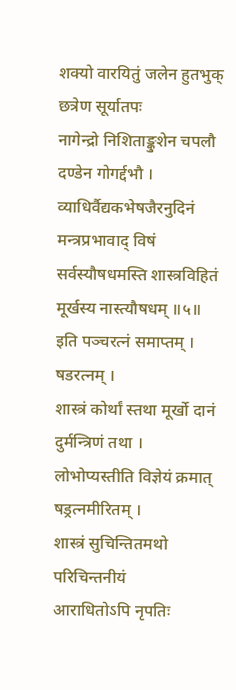शक्यो वारयितुं जलेन हुतभुक् छत्रेण सूर्यातपः
नागेन्द्रो निशिताङ्कुशेन चपलौ दण्डेन गोगर्द्दभौ ।
व्याधिर्वैद्यकभेषजैरनुदिनं मन्त्रप्रभावाद् विषं
सर्वस्यौषधमस्ति शास्त्रविहितं मूर्खस्य नास्त्यौषधम् ॥५॥
इति पञ्चरत्नं समाप्तम् ।
षडरत्नम् ।
शास्त्रं कोर्थां स्तथा मूर्खो दानं दुर्मन्त्रिणं तथा ।
लोभोप्यस्तीति विज्ञेयं क्रमात् षड्रत्नमीरितम् ।
शास्त्रं सुचिन्तितमथो परिचिन्तनीयं
आराधितोऽपि नृपतिः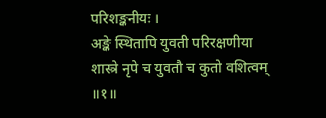परिशङ्कनीयः ।
अङ्के स्थितापि युवती परिरक्षणीया
शास्त्रे नृपे च युवतौ च कुतो वशित्वम् ॥१॥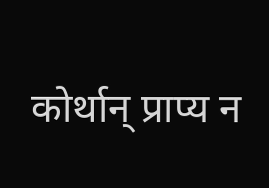कोर्थान् प्राप्य न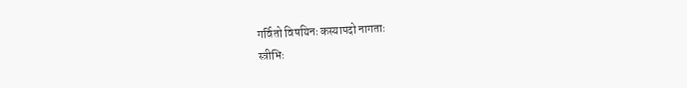गर्वितो विषयिनः कस्यापदो नागताः
स्त्रीभिः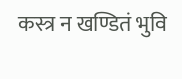कस्त्र न खण्डितं भुवि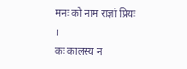मनः को नाम राज्ञां प्रियः ।
कः कालस्य न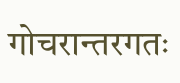गोचरान्तरगतः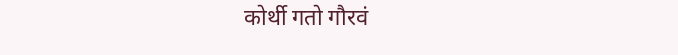कोर्थी गतो गौरवं